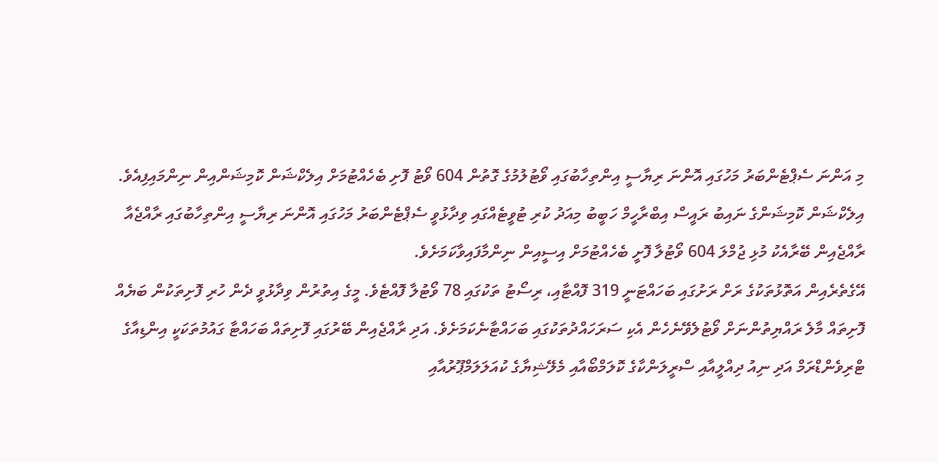މި އަންނަ ސެޕްޓެންބަރު މަހުގައި އޮންނަ ރިޔާސީ އިންތިހާބުގައި ވޯޓުލުމުގެ ގޮތުން 604 ވޯޓު ފޮށި ބެހެއްޓުމަށް އިލެކްޝަން ކޮމިޝަންއިން ނިންމައިފިއެވެ.
އިލެކްޝަން ކޮމިޝަންގެ ނައިބު ރައީސް އިބްރާހީމް ހަބީބު މިއަދު ކުރި ޓުވީޓެއްގައި ވިދާޅުވީ ސެޕްޓެންބަރު މަހުގައި އޮންނަ ރިޔާސީ އިންތިހާބުގައި ރާއްޖެއާ ރާއްޖެއިން ބޭރާއެކު މުޅި ޖުމްލަ 604 ވޯޓުލާ ފޮށީ ބެހެއްޓުމަށް އިސީއިން ނިންމާފައިވާކަމަށެވެ.
އޭގެތެރެއިން އަތޮޅުތަކުގެ ރަށް ރަށުގައި ބަހައްޓަނީ 319 ފޮއްޓާއި، ރިސޯޓު ތަކުގައި 78 ވޯޓުލާ ފޮއްޓެވެ. މީގެ އިތުރުން ވިދާޅުވީ ދެން ހުރި ފޮށިތަކުން ބަޔެއް ފޮށިތައް މާލެ ރައްޔިތުންނަށް ވޯޓުލެވޭނެހެން އެކި ސަރަހައްދުތަކުގައި ބަހައްޓާނެކަމަށެވެ. އަދި ރާއްޖެއިން ބޭރުގައި ފޮށިތައް ބަހައްޓާ ގައުމުތަކަކީ އިންޑިއާގެ ޓްރިވެންޑްރަމް އަދި ނިއު ދިއްލީއާއި ސްރީލަންކާގެ ކޮލަމްބޯއާއި މެލޭޝިޔާގެ ކުއަލަލަމްޕޫރުއާއި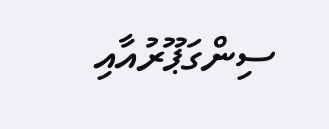ސިންގަޕޫރުއާއި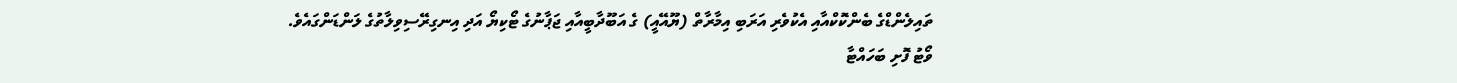ތައިލެންޑްގެ ބެންކޮކްއާއި އެކުވެރި އަރަބި އިމާރާތް (ޔޫއޭއީ) ގެ އަބޫދާބީއާއި ޖަޕާނުގެ ޓޯކިޔޯ އަދި އިނގިރޭސިވިލާތުގެ ލަންޑަންގައެވެ.
ވޯޓު ފޮށި ބަހައްޓާ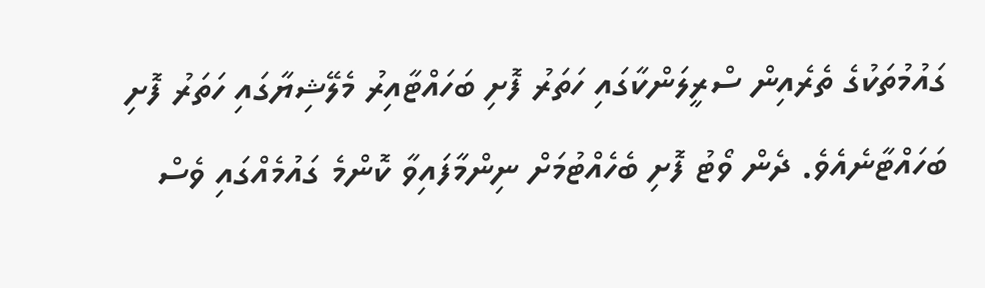ގައުމުތަކުގެ ތެރެއިން ސްރީލަންކާގައި ހަތަރު ފޮށި ބަހައްޓާއިރު މެލޭޝިޔާގައި ހަތަރު ފޮށި ބަހައްޓާނެއެވެ. ދެން ވޯޓު ފޮށި ބެހެއްޓުމަށް ނިންމާފައިވާ ކޮންމެ ގައުމެއްގައި ވެސް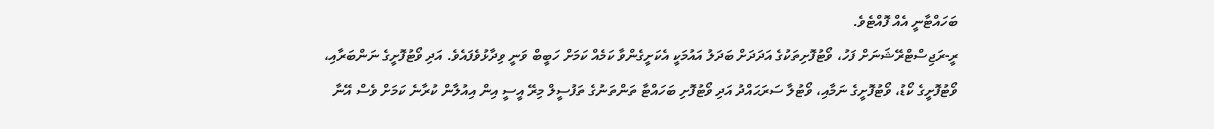ބަހައްޓާނީ އެއް ފޮއްޓެވެ.
ރީ-ރަޖިސްޓްރޭޝަނަށް ފަހު، ވޯޓުފޮށިތަކުގެ އަދަދަށް ބަދަލު އައުމަކީ އެކަށީގެންވާ ކަމެއް ކަމަށް ހަބީބް ވަނީ ވިދާޅުވެފައެވެ. އަދި ވޯޓުފޮށީގެ ނަންބަރާއި، ވޯޓުފޮށީގެ ކޯޑު، ވޯޓުފޮށީގެ ނަމާއި، ވޯޓުލާ ސަރަޙައްދު އަދި ވޯޓުފޮށި ބަހައްޓާ ތަންތަނުގެ ތަފުސީލް މިރޭ އީސީ އިން އިއުލާން ކުރާނެ ކަމަށް ވެސް އޭނާ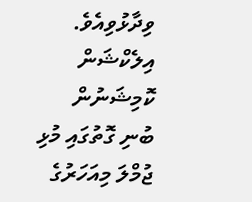ވިދާޅުވިއެވެ.
އިލެކްޝަން ކޮމިޝަނުން ބުނި ގޮތުގައި މުޅި ޖުމްލަ މިއަހަރުގެ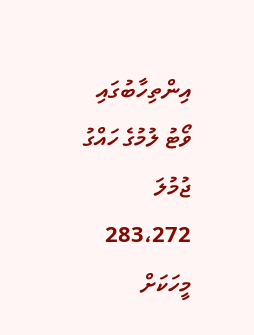އިންތިހާބުގައި ވޯޓު ލުމުގެ ހައްގު ޖުމުލަ 283،272 މީހަކަށް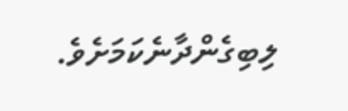ލިބިގެންދާނެކަމަށެވެ.